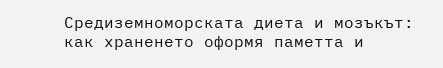Средиземноморската диета и мозъкът: как храненето оформя паметта и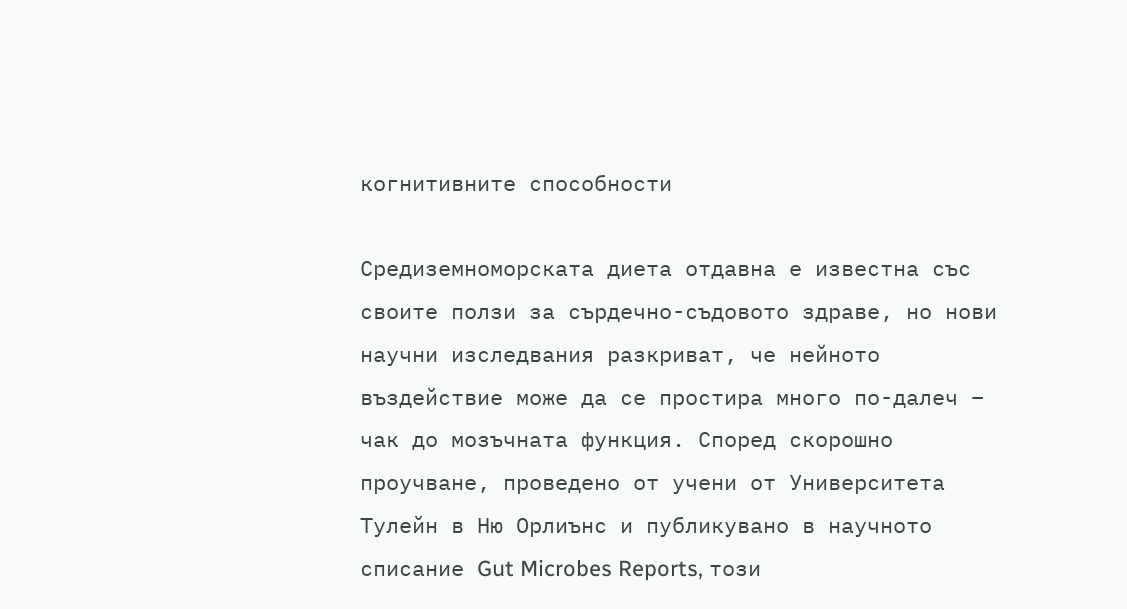когнитивните способности

Средиземноморската диета отдавна е известна със своите ползи за сърдечно-съдовото здраве, но нови научни изследвания разкриват, че нейното въздействие може да се простира много по-далеч – чак до мозъчната функция. Според скорошно проучване, проведено от учени от Университета Тулейн в Ню Орлиънс и публикувано в научното списание Gut Microbes Reports, този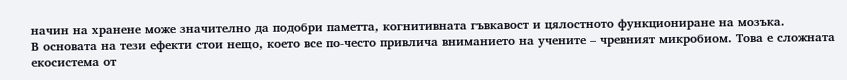начин на хранене може значително да подобри паметта, когнитивната гъвкавост и цялостното функциониране на мозъка.
В основата на тези ефекти стои нещо, което все по-често привлича вниманието на учените – чревният микробиом. Това е сложната екосистема от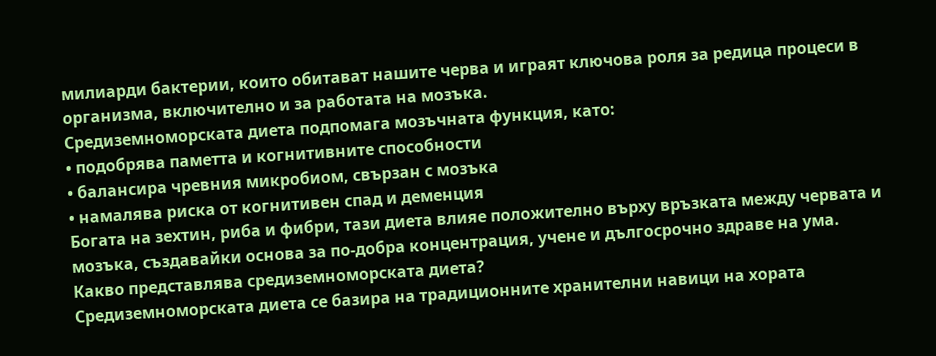милиарди бактерии, които обитават нашите черва и играят ключова роля за редица процеси в организма, включително и за работата на мозъка.
Средиземноморската диета подпомага мозъчната функция, като:
• подобрява паметта и когнитивните способности
• балансира чревния микробиом, свързан с мозъка
• намалява риска от когнитивен спад и деменция
Богата на зехтин, риба и фибри, тази диета влияе положително върху връзката между червата и мозъка, създавайки основа за по-добра концентрация, учене и дългосрочно здраве на ума.
Какво представлява средиземноморската диета?
Средиземноморската диета се базира на традиционните хранителни навици на хората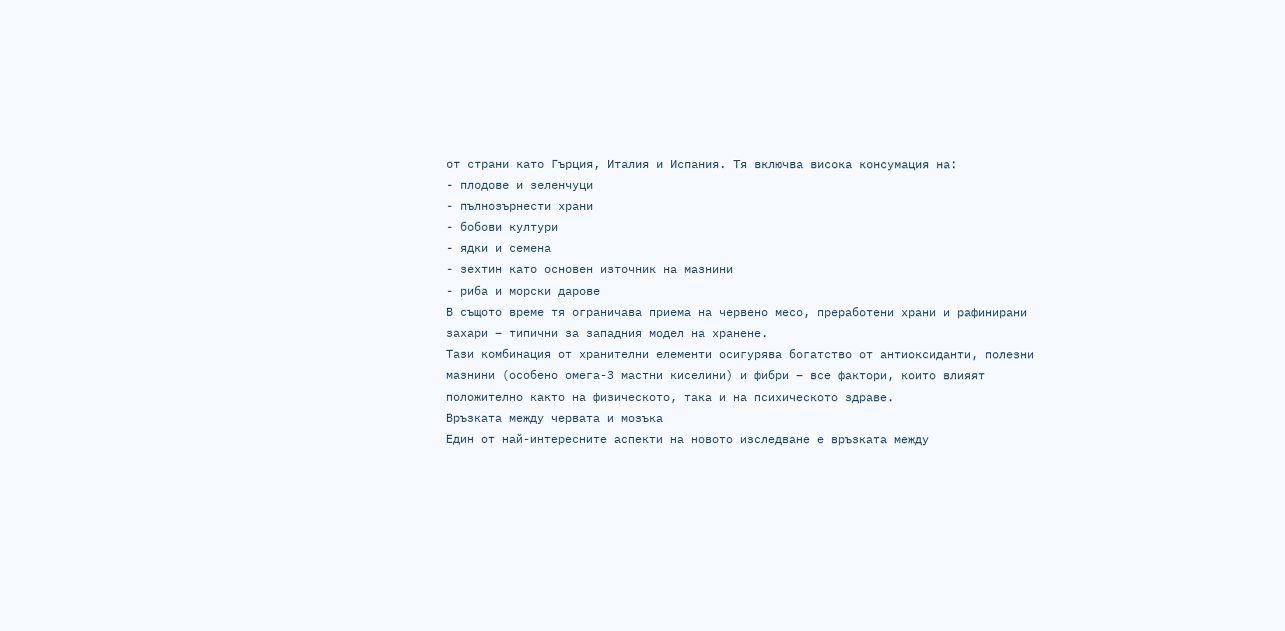от страни като Гърция, Италия и Испания. Тя включва висока консумация на:
- плодове и зеленчуци
- пълнозърнести храни
- бобови култури
- ядки и семена
- зехтин като основен източник на мазнини
- риба и морски дарове
В същото време тя ограничава приема на червено месо, преработени храни и рафинирани захари – типични за западния модел на хранене.
Тази комбинация от хранителни елементи осигурява богатство от антиоксиданти, полезни мазнини (особено омега-3 мастни киселини) и фибри – все фактори, които влияят положително както на физическото, така и на психическото здраве.
Връзката между червата и мозъка
Един от най-интересните аспекти на новото изследване е връзката между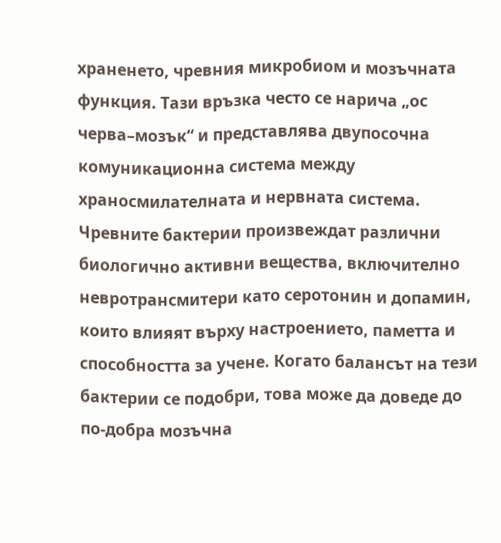храненето, чревния микробиом и мозъчната функция. Тази връзка често се нарича „ос черва–мозък“ и представлява двупосочна комуникационна система между храносмилателната и нервната система.
Чревните бактерии произвеждат различни биологично активни вещества, включително невротрансмитери като серотонин и допамин, които влияят върху настроението, паметта и способността за учене. Когато балансът на тези бактерии се подобри, това може да доведе до по-добра мозъчна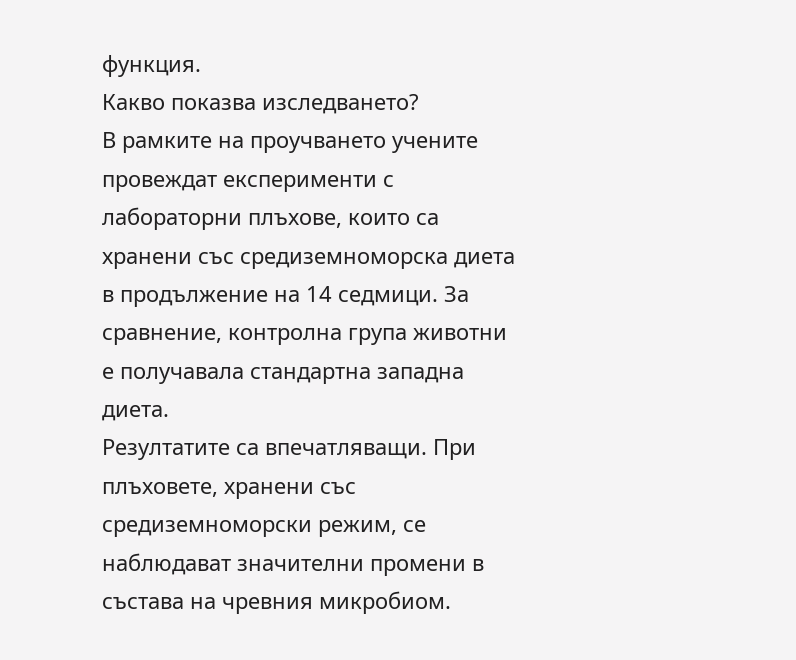функция.
Какво показва изследването?
В рамките на проучването учените провеждат експерименти с лабораторни плъхове, които са хранени със средиземноморска диета в продължение на 14 седмици. За сравнение, контролна група животни е получавала стандартна западна диета.
Резултатите са впечатляващи. При плъховете, хранени със средиземноморски режим, се наблюдават значителни промени в състава на чревния микробиом.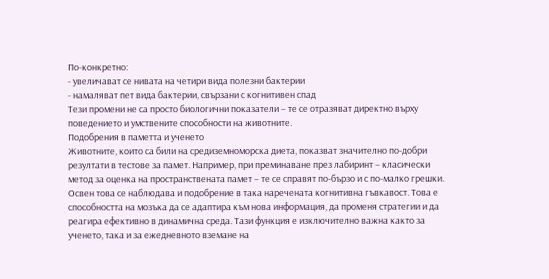По-конкретно:
- увеличават се нивата на четири вида полезни бактерии
- намаляват пет вида бактерии, свързани с когнитивен спад
Тези промени не са просто биологични показатели – те се отразяват директно върху поведението и умствените способности на животните.
Подобрения в паметта и ученето
Животните, които са били на средиземноморска диета, показват значително по-добри резултати в тестове за памет. Например, при преминаване през лабиринт – класически метод за оценка на пространствената памет – те се справят по-бързо и с по-малко грешки.
Освен това се наблюдава и подобрение в така наречената когнитивна гъвкавост. Това е способността на мозъка да се адаптира към нова информация, да променя стратегии и да реагира ефективно в динамична среда. Тази функция е изключително важна както за ученето, така и за ежедневното вземане на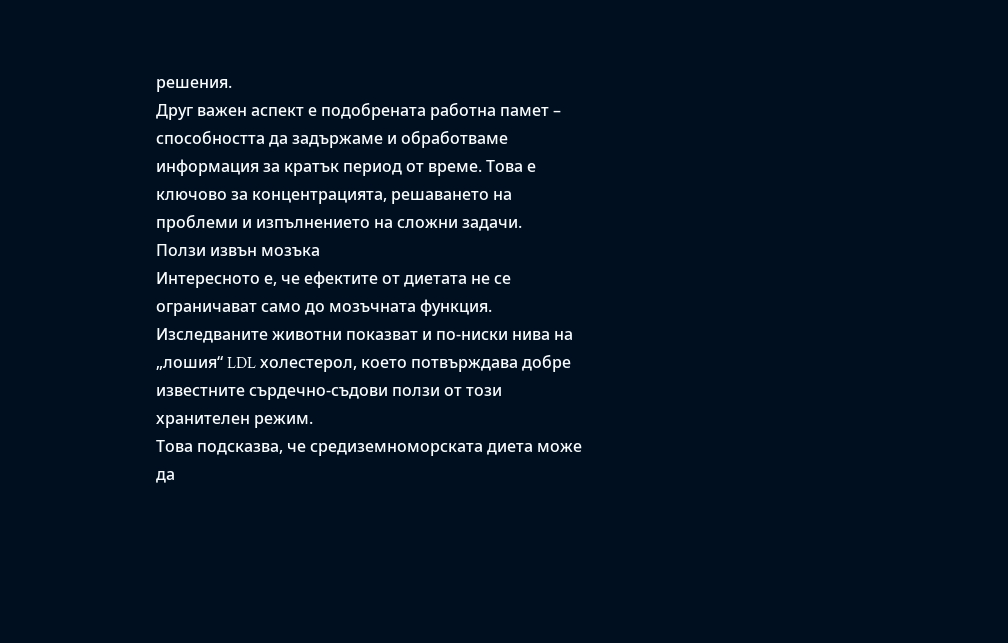решения.
Друг важен аспект е подобрената работна памет – способността да задържаме и обработваме информация за кратък период от време. Това е ключово за концентрацията, решаването на проблеми и изпълнението на сложни задачи.
Ползи извън мозъка
Интересното е, че ефектите от диетата не се ограничават само до мозъчната функция. Изследваните животни показват и по-ниски нива на „лошия“ LDL холестерол, което потвърждава добре известните сърдечно-съдови ползи от този хранителен режим.
Това подсказва, че средиземноморската диета може да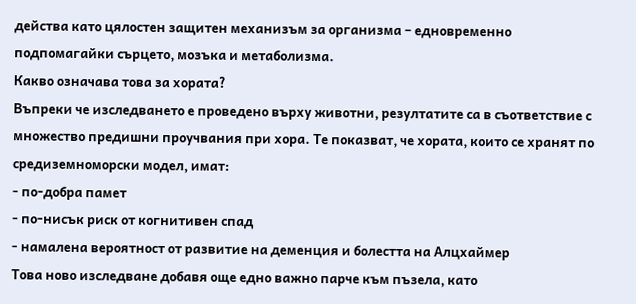действа като цялостен защитен механизъм за организма – едновременно подпомагайки сърцето, мозъка и метаболизма.
Какво означава това за хората?
Въпреки че изследването е проведено върху животни, резултатите са в съответствие с множество предишни проучвания при хора. Те показват, че хората, които се хранят по средиземноморски модел, имат:
- по-добра памет
- по-нисък риск от когнитивен спад
- намалена вероятност от развитие на деменция и болестта на Алцхаймер
Това ново изследване добавя още едно важно парче към пъзела, като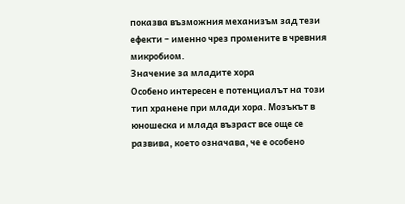показва възможния механизъм зад тези ефекти – именно чрез промените в чревния микробиом.
Значение за младите хора
Особено интересен е потенциалът на този тип хранене при млади хора. Мозъкът в юношеска и млада възраст все още се развива, което означава, че е особено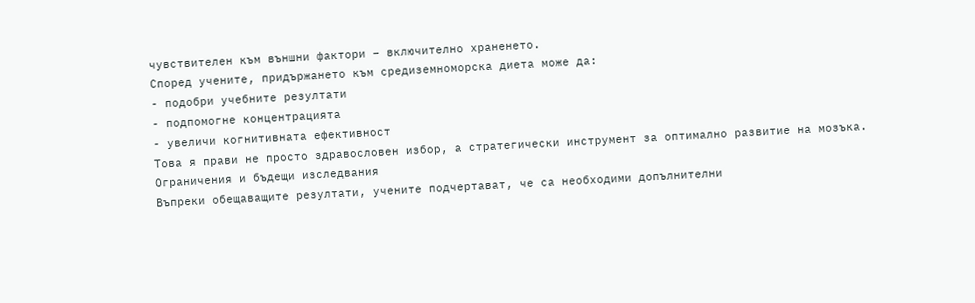чувствителен към външни фактори – включително храненето.
Според учените, придържането към средиземноморска диета може да:
- подобри учебните резултати
- подпомогне концентрацията
- увеличи когнитивната ефективност
Това я прави не просто здравословен избор, а стратегически инструмент за оптимално развитие на мозъка.
Ограничения и бъдещи изследвания
Въпреки обещаващите резултати, учените подчертават, че са необходими допълнителни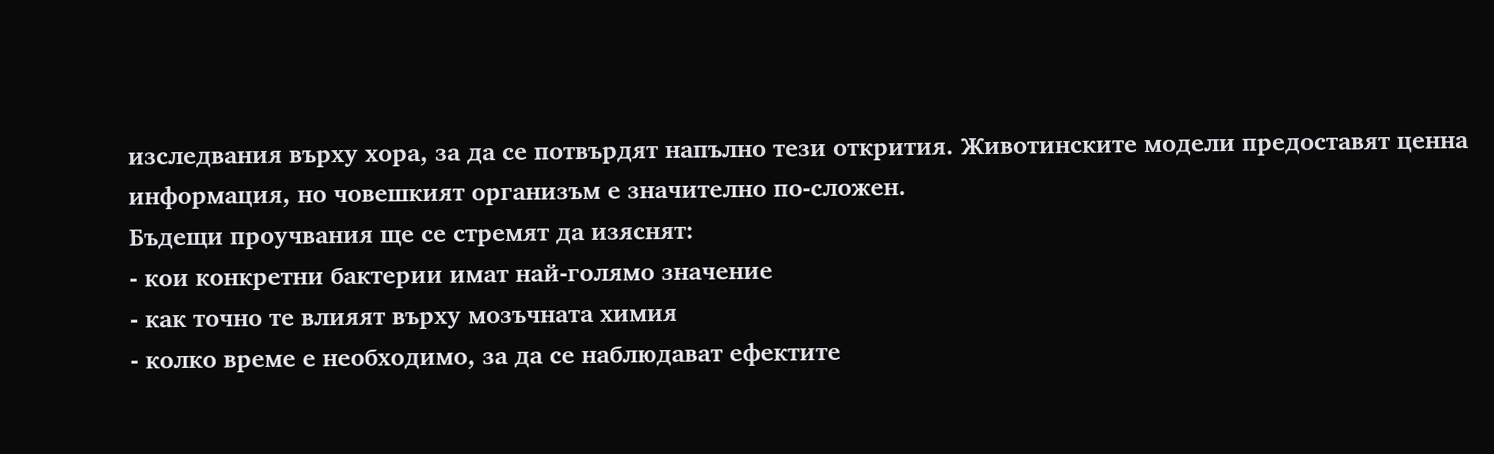изследвания върху хора, за да се потвърдят напълно тези открития. Животинските модели предоставят ценна информация, но човешкият организъм е значително по-сложен.
Бъдещи проучвания ще се стремят да изяснят:
- кои конкретни бактерии имат най-голямо значение
- как точно те влияят върху мозъчната химия
- колко време е необходимо, за да се наблюдават ефектите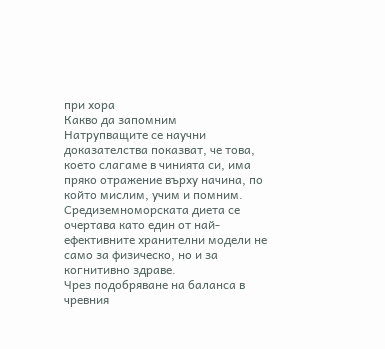при хора
Какво да запомним
Натрупващите се научни доказателства показват, че това, което слагаме в чинията си, има пряко отражение върху начина, по който мислим, учим и помним. Средиземноморската диета се очертава като един от най-ефективните хранителни модели не само за физическо, но и за когнитивно здраве.
Чрез подобряване на баланса в чревния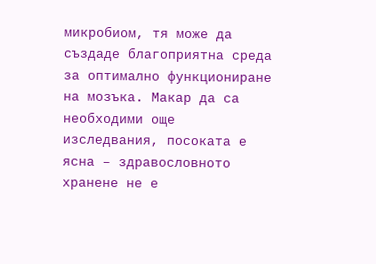микробиом, тя може да създаде благоприятна среда за оптимално функциониране на мозъка. Макар да са необходими още изследвания, посоката е ясна – здравословното хранене не е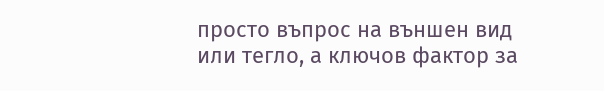просто въпрос на външен вид или тегло, а ключов фактор за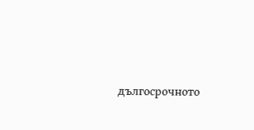дългосрочното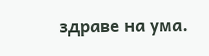здраве на ума.